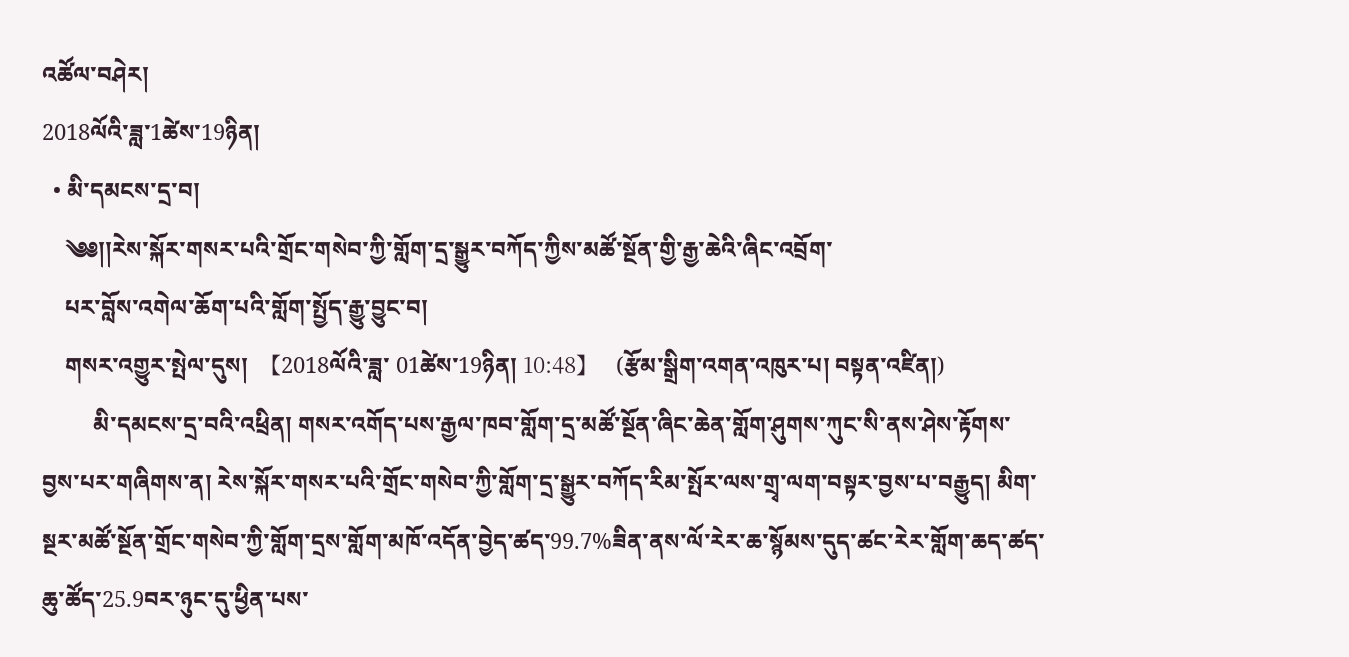འཚོལ་བཤེར།
2018ལོའི་ཟླ་1ཚེས་19ཉིན།
  • མི་དམངས་དྲ་བ།
    ༄༅།།རེས་སྐོར་གསར་པའི་གྲོང་གསེབ་ཀྱི་གློག་དྲ་སྒྱུར་བཀོད་ཀྱིས་མཚོ་སྔོན་གྱི་རྒྱ་ཆེའི་ཞིང་འབྲོག་
    པར་བློས་འགེལ་ཆོག་པའི་གློག་སྤྱོད་རྒྱུ་བྱུང་བ།
    གསར་འགྱུར་སྤེལ་དུས།  【2018ལོའི་ཟླ་ 01ཚེས་19ཉིན། 10:48】   (རྩོམ་སྒྲིག་འགན་འཁུར་པ། བསྟན་འཛིན།)
         མི་དམངས་དྲ་བའི་འཕྲིན། གསར་འགོད་པས་རྒྱལ་ཁབ་གློག་དྲ་མཚོ་སྔོན་ཞིང་ཆེན་གློག་ཤུགས་ཀུང་སི་ནས་ཤེས་རྟོགས་བྱས་པར་གཞིགས་ན། རེས་སྐོར་གསར་པའི་གྲོང་གསེབ་ཀྱི་གློག་དྲ་སྒྱུར་བཀོད་རིམ་སྤོར་ལས་གྲྭ་ལག་བསྟར་བྱས་པ་བརྒྱུད། མིག་སྔར་མཚོ་སྔོན་གྲོང་གསེབ་ཀྱི་གློག་དྲས་གློག་མཁོ་འདོན་བྱེད་ཚད་99.7%ཟིན་ནས་ལོ་རེར་ཆ་སྙོམས་དུད་ཚང་རེར་གློག་ཆད་ཚད་ཆུ་ཚོད་25.9བར་ཉུང་དུ་ཕྱིན་པས་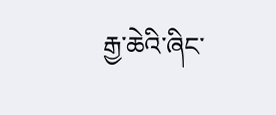རྒྱ་ཆེའི་ཞིང་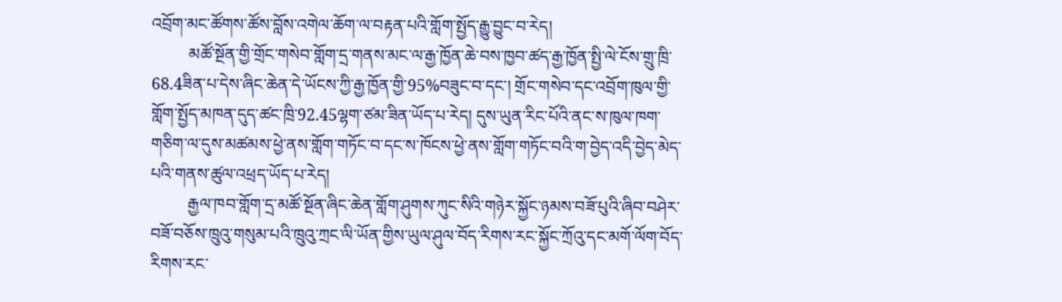འབྲོག་མང་ཚོགས་ཚོས་བློས་འགེལ་ཆོག་ལ་བརྟན་པའི་གློག་སྤྱོད་རྒྱུ་བྱུང་བ་རེད།
         མཚོ་སྔོན་གྱི་གྲོང་གསེབ་གློག་དྲ་གནས་མང་ལ་རྒྱ་ཁྱོན་ཆེ་བས་ཁྱབ་ཚད་རྒྱ་ཁྱོན་སྤྱི་ལེ་ངོས་གྲུ་ཁྲི་68.4ཟིན་པ་དེས་ཞིང་ཆེན་དེ་ཡོངས་ཀྱི་རྒྱ་ཁྱོན་གྱི་95%བཟུང་བ་དང་། གྲོང་གསེབ་དང་འབྲོག་ཁུལ་གྱི་གློག་སྤྱོད་མཁན་དུད་ཚང་ཁྲི་92.45ལྷག་ཙམ་ཟིན་ཡོད་པ་རེད། དུས་ཡུན་རིང་པོའི་ནང་ས་ཁུལ་ཁག་གཅིག་ལ་དུས་མཚམས་ཕྱེ་ནས་གློག་གཏོང་བ་དང་ས་ཁོངས་ཕྱེ་ནས་གློག་གཏོང་བའི་ག་བྱེད་འདི་བྱེད་མེད་པའི་གནས་ཚུལ་འཕྲད་ཡོད་པ་རེད།
         རྒྱལ་ཁབ་གློག་དྲ་མཚོ་སྔོན་ཞིང་ཆེན་གློག་ཤུགས་ཀུང་སིའི་གཉེར་སྐྱོང་ཉམས་བཟོ་པུའི་ཞིབ་བཤེར་བཟོ་བཅོས་ཁྲུའུ་གསུམ་པའི་ཁྲུའུ་ཀྲང་ལི་ཡོན་གྱིས་ཡུལ་ཤུལ་བོད་རིགས་རང་སྐྱོང་ཀྲོའུ་དང་མགོ་ལོག་བོད་རིགས་རང་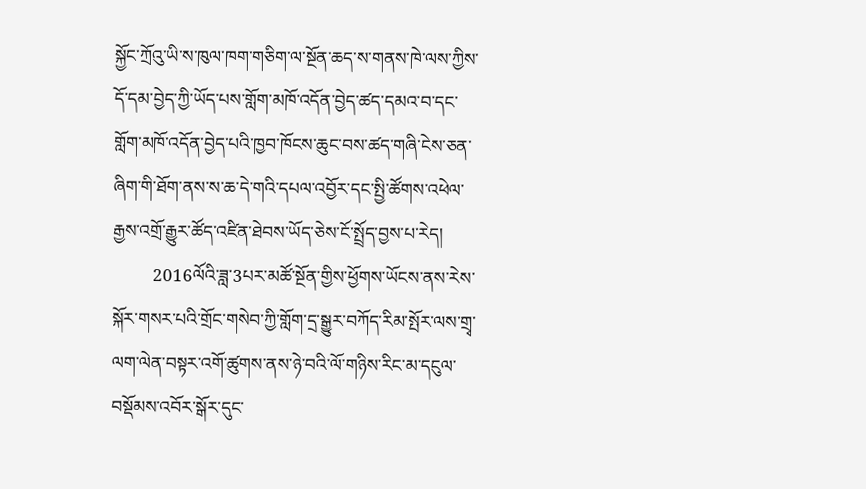སྐྱོང་ཀྲོའུ་ཡི་ས་ཁུལ་ཁག་གཅིག་ལ་སྔོན་ཆད་ས་གནས་ཁེ་ལས་ཀྱིས་དོ་དམ་བྱེད་ཀྱི་ཡོད་པས་གློག་མཁོ་འདོན་བྱེད་ཚད་དམའ་བ་དང་གློག་མཁོ་འདོན་བྱེད་པའི་ཁྱབ་ཁོངས་ཆུང་བས་ཚད་གཞི་ངེས་ཅན་ཞིག་གི་ཐོག་ནས་ས་ཆ་དེ་གའི་དཔལ་འབྱོར་དང་སྤྱི་ཚོགས་འཕེལ་རྒྱས་འགྲོ་རྒྱུར་ཚོད་འཛིན་ཐེབས་ཡོད་ཅེས་ངོ་སྤྲོད་བྱས་པ་རེད།
         2016ལོའི་ཟླ་3པར་མཚོ་སྔོན་གྱིས་ཕྱོགས་ཡོངས་ནས་རེས་སྐོར་གསར་པའི་གྲོང་གསེབ་ཀྱི་གློག་དྲ་སྒྱུར་བཀོད་རིམ་སྤོར་ལས་གྲྭ་ལག་ལེན་བསྟར་འགོ་ཚུགས་ནས་ཉེ་བའི་ལོ་གཉིས་རིང་མ་དངུལ་བསྡོམས་འབོར་སྒོར་དུང་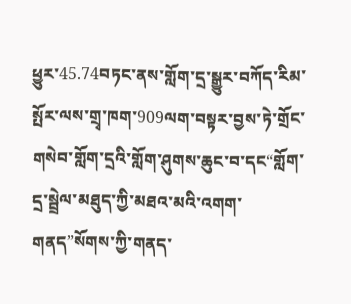ཕྱུར་45.74བཏང་ནས་གློག་དྲ་སྒྱུར་བཀོད་རིམ་སྤོར་ལས་གྲྭ་ཁག་909ལག་བསྟར་བྱས་ཏེ་གྲོང་གསེབ་གློག་དྲའི་གློག་ཤུགས་ཆུང་བ་དང“གློག་དྲ་སྦྲེལ་མཐུད་ཀྱི་མཐའ་མའི་འགག་གནད”སོགས་ཀྱི་གནད་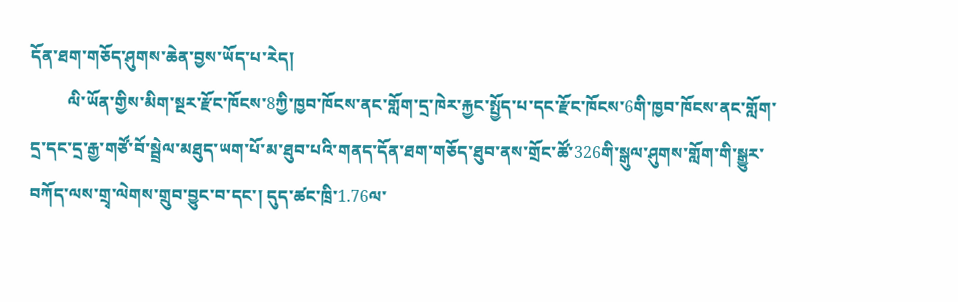དོན་ཐག་གཅོད་ཤུགས་ཆེན་བྱས་ཡོད་པ་རེད།
         ལི་ཡོན་གྱིས་མིག་སྔར་རྫོང་ཁོངས་8ཀྱི་ཁྱབ་ཁོངས་ནང་གློག་དྲ་ཁེར་རྐྱང་སྤྱོད་པ་དང་རྫོང་ཁོངས་6གི་ཁྱབ་ཁོངས་ནང་གློག་དྲ་དང་དྲ་རྒྱ་གཙོ་བོ་སྦྲེལ་མཐུད་ཡག་པོ་མ་ཐུབ་པའི་གནད་དོན་ཐག་གཅོད་ཐུབ་ནས་གྲོང་ཚོ་326གི་སྒུལ་ཤུགས་གློག་གི་སྒྱུར་བཀོད་ལས་གྲྭ་ལེགས་གྲུབ་བྱུང་བ་དང་། དུད་ཚང་ཁྲི་1.76ལ་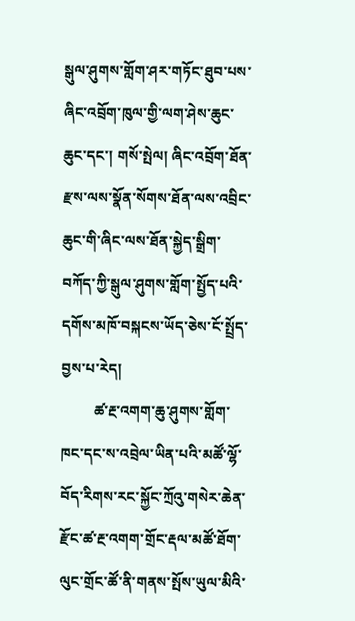སྒུལ་ཤུགས་གློག་ཤར་གཏོང་ཐུབ་པས་ཞིང་འབྲོག་ཁུལ་གྱི་ལག་ཤེས་ཆུང་ཆུང་དང་། གསོ་སྤེལ། ཞིང་འབྲོག་ཐོན་རྫས་ལས་སྣོན་སོགས་ཐོན་ལས་འབྲིང་ཆུང་གི་ཞིང་ལས་ཐོན་སྐྱེད་སྒྲིག་བཀོད་ཀྱི་སྒུལ་ཤུགས་གློག་སྤྱོད་པའི་དགོས་མཁོ་བསྐངས་ཡོད་ཅེས་ངོ་སྤྲོད་བྱས་པ་རེད།
         ཚ་རྔ་འགག་ཆུ་ཤུགས་གློག་ཁང་དང་ས་འབྲེལ་ཡིན་པའི་མཚོ་ལྷོ་བོད་རིགས་རང་སྐྱོང་ཀྲོའུ་གསེར་ཆེན་རྫོང་ཚ་རྔ་འགག་གྲོང་རྡལ་མཚོ་ཐོག་ལུང་གྲོང་ཚོ་ནི་གནས་སྤོས་ཡུལ་མིའི་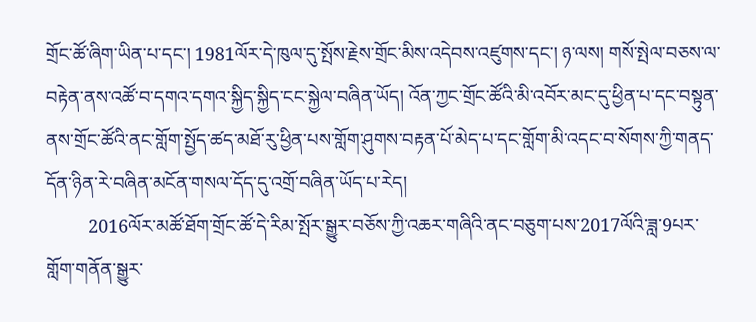གྲོང་ཚོ་ཞིག་ཡིན་པ་དང་། 1981ལོར་དེ་ཁུལ་དུ་སྤོས་རྗེས་གྲོང་མིས་འདེབས་འཛུགས་དང་། ཉ་ལས། གསོ་སྤེལ་བཅས་ལ་བརྟེན་ནས་འཚོ་བ་དགའ་དགའ་སྐྱིད་སྐྱིད་ངང་སྐྱེལ་བཞིན་ཡོད། འོན་ཀྱང་གྲོང་ཚོའི་མི་འབོར་མང་དུ་ཕྱིན་པ་དང་བསྟུན་ནས་གྲོང་ཚོའི་ནང་གློག་སྤྱོད་ཚད་མཐོ་རུ་ཕྱིན་པས་གློག་ཤུགས་བརྟན་པོ་མེད་པ་དང་གློག་མི་འདང་བ་སོགས་ཀྱི་གནད་དོན་ཉིན་རེ་བཞིན་མངོན་གསལ་དོད་དུ་འགྲོ་བཞིན་ཡོད་པ་རེད།
         2016ལོར་མཚོ་ཐོག་གྲོང་ཚོ་དེ་རིམ་སྤོར་སྒྱུར་བཅོས་ཀྱི་འཆར་གཞིའི་ནང་བཅུག་པས་2017ལོའི་ཟླ་9པར་གློག་གནོན་སྒྱུར་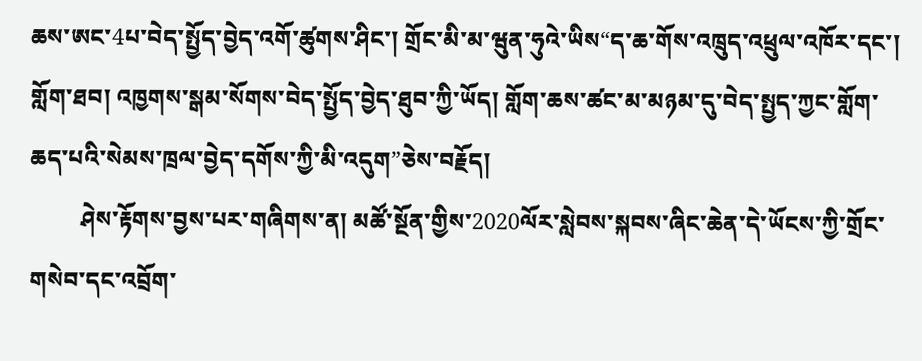ཆས་ཨང་4པ་བེད་སྤྱོད་བྱེད་འགོ་ཚུགས་ཤིང་། གྲོང་མི་མ་ཝུན་ཧུའེ་ཡིས“ད་ཆ་གོས་འཁྲུད་འཕྲུལ་འཁོར་དང་། གློག་ཐབ། འཁྱགས་སྒམ་སོགས་བེད་སྤྱོད་བྱེད་ཐུབ་ཀྱི་ཡོད། གློག་ཆས་ཚང་མ་མཉམ་དུ་བེད་སྤྱད་ཀྱང་གློག་ཆད་པའི་སེམས་ཁྲལ་བྱེད་དགོས་ཀྱི་མི་འདུག”ཅེས་བརྗོད།
         ཤེས་རྟོགས་བྱས་པར་གཞིགས་ན། མཚོ་སྔོན་གྱིས་2020ལོར་སླེབས་སྐབས་ཞིང་ཆེན་དེ་ཡོངས་ཀྱི་གྲོང་གསེབ་དང་འབྲོག་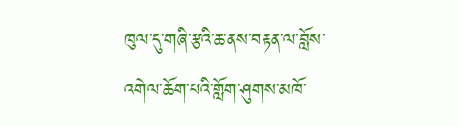ཁུལ་དུ་གཞི་རྩའི་ཆ་ནས་བརྟན་ལ་བློས་འགེལ་ཆོག་པའི་གློག་ཤུགས་མཁོ་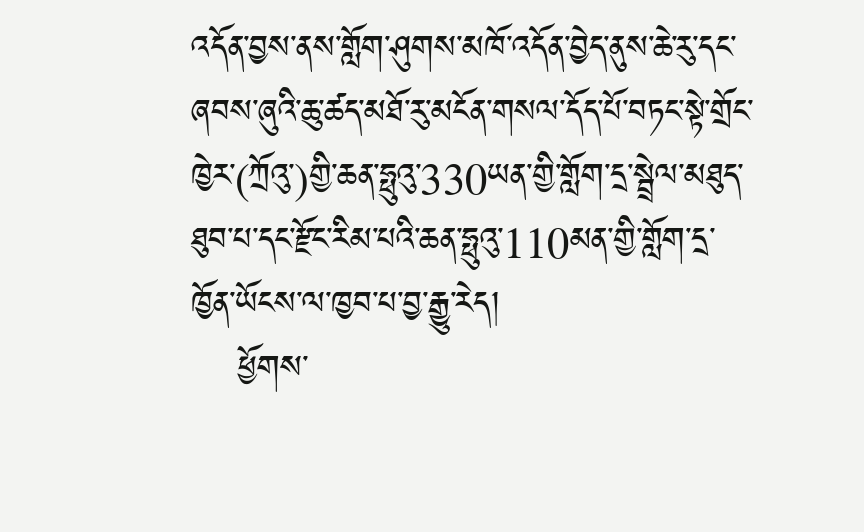འདོན་བྱས་ནས་གློག་ཤུགས་མཁོ་འདོན་བྱེད་ནུས་ཆེ་རུ་དང་ཞབས་ཞུའི་ཆུ་ཚད་མཐོ་རུ་མངོན་གསལ་དོད་པོ་བཏང་སྟེ་གྲོང་ཁྱེར་(ཀྲོའུ་)གྱི་ཆན་ཧྥུའུ་330ཡན་གྱི་གློག་དྲ་སྦྲེལ་མཐུད་ཐུབ་པ་དང་རྫོང་རིམ་པའི་ཆན་ཧྥུའུ་110མན་གྱི་གློག་དྲ་ཁྱོན་ཡོངས་ལ་ཁྱབ་པ་བྱ་རྒྱུ་རེད།
    ཕྱོགས་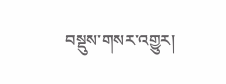བསྡུས་གསར་འགྱུར།